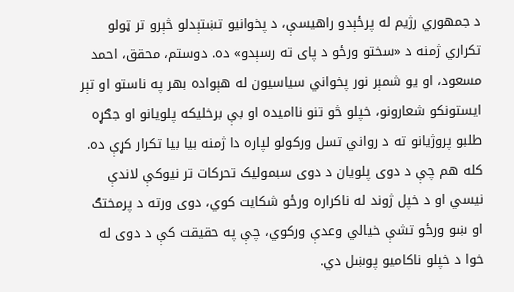د جمهوري رژیم له پرځېدو راهیسې، د پخوانيو تښتېدلو څېرو تر ټولو تکراري ژمنه د «سختو ورځو د پای ته رسېدو» ده. دوستم، محقق، احمد مسعود، او یو شمېر نور پخواني سياسيون له هېواده بهر په ناستو او تېر ایستونکو شعارونو، خپلو څو تنو ناامیده او بې برخليکه پلويانو او جګړه طلبو پروژيانو ته د رواني تسل ورکولو لپاره دا ژمنه بیا بیا تکرار کړې ده. کله هم چې د دوی پلویان د دوی سبموليک تحرکات تر نیوکې لاندې نيسي او د خپل ژوند له ناکراره ورځو شکایت کوي، دوی ورته د پرمختګ او ښو ورځو تشې خيالي وعدې ورکوي، چې په حقیقت کې د دوی له خوا د خپلو ناکامیو پوښل دي.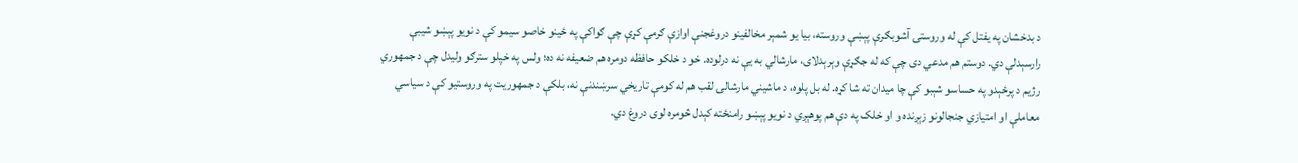د بدخشان په یفتل کې له وروستۍ آشوبګرې پېښې وروسته، بيا یو شمېر مخالفينو دروغجنې اوازې ګرمې کړې چې ګواکې په ځينو خاصو سیمو کې د نویو پېښو شیبې رارسېدلې دي. دوستم هم مدعي دی چې که له جګړې وېرېدلای، مارشالي به یې نه درلوده. خو د خلکو حافظه دومره هم ضعیفه نه ده؛ ولس په خپلو سترګو ولیدل چې د جمهوري رژیم د پرځېدو په حساسو شېبو کې چا میدان ته شا کړه. له بل پلوه، د ماشيني مارشالۍ لقب هم له کومې تاريخي سرښندنې نه، بلکې د جمهوريت په وروستیو کې د سیاسي معاملې او امتيازي جنجالونو زېږنده و او خلک په دې هم پوهېږي د نويو پېښو رامنځته کېدل څومره لوی دروغ دي.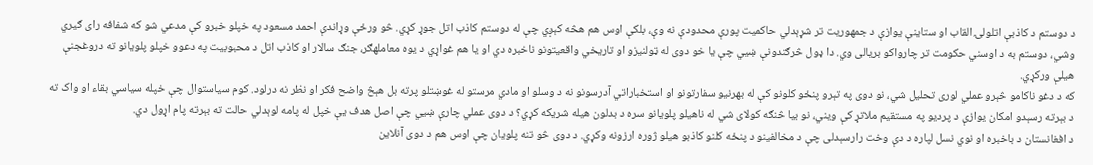د دوستم د کاذبې اتلولۍ القاب او ستاينې یوازې د جمهوریت تر شړېدلي حاکمیت پورې محدودې نه وې، بلکې اوس هم هڅه کېږي چې له دوستم کاذب اتل جوړ کړي. څو ورځې وړاندې احمد مسعود په خپلو خبرو کې مدعي شو که شفافه رای ګیري وشي، دوستم به د اوسني حکومت تر چارواکو بريالی وي. دا ډول څرګندونې ښیي چې يا خو دوی له ټولنیزو او تاریخي واقعیتونو ناخبره دي او يا هم غواړي د یوه معاملهګر، جنګ سالار او کاذب اتل د محبوبیت په دعوو خپلو پلويانو ته دروغجنې هيلې ورکړي.
که د دغو ناکامو څېرو عملي لوری تحلیل شي، نو دوی په تېرو پنځو کلونو کې له بهرنیو سفارتونو او استخباراتي آدرسونو نه د وسلو او مادي مرستو له غوښتلو پرته بل هېڅ واضح فکر او نظر نه درلود. کوم سیاستوال چې خپله سیاسي بقاء او واک ته د بېرته رسېدو امکان یوازې د پردیو په مستقیم ملاتړ کې ویني، نو بيا څنګه کولای شي له ناهيلو پلويانو سره د بدلون هیله شریکه کړي؟ د دوی عملي چارې ښیي چې اصل هدف یې خپل له پامه لوېدلي حالت ته بېرته پام اړول دي.
د افغانستان د باخبره او نوي نسل لپاره د دې وخت رارسېدلی چې د مخالفينو د پنځه کلنو کاذبو هیلو ژوره ارزونه وکړي. د دوی څو تنه پلويان چې اوس هم د دوی آنلاین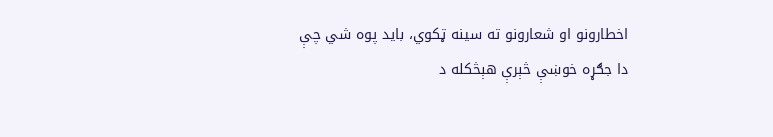اخطارونو او شعارونو ته سینه ټکوي، باید پوه شي چې دا جګړه خوښې څېرې هېڅکله د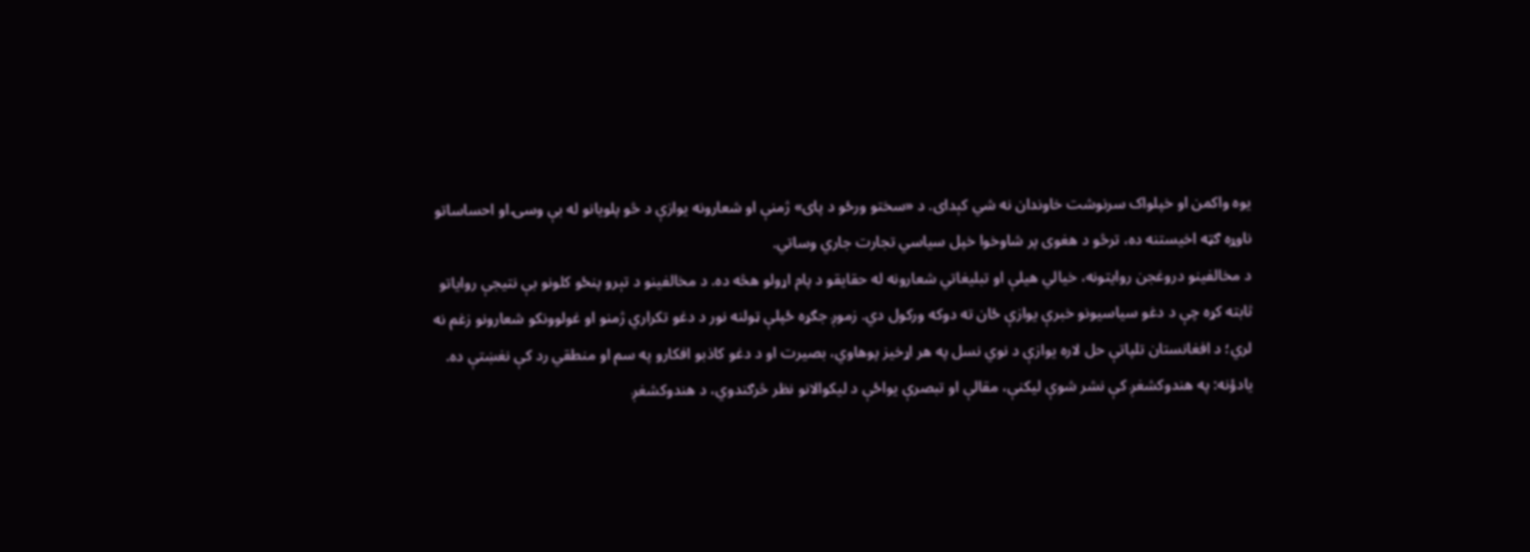یوه واکمن او خپلواک سرنوشت خاوندان نه شي کېدای. د «سختو ورځو د پای» ژمنې او شعارونه یوازې د څو پلويانو له بې وسۍ او احساساتو ناوړه ګټه اخیستنه ده، ترڅو د هغوی پر شاوخوا خپل سیاسي تجارت جاري وساتي.
د مخالفينو دروغجن روايتونه، خيالي هیلې او تبليغاتي شعارونه له حقایقو د پام اړولو هڅه ده. د مخالفينو د تېرو پنځو کلونو بې نتیجې روایاتو ثابته کړه چې د دغو سياسيونو خبرې یوازې ځان ته دوکه ورکول دي. زموږ جګړه ځپلې ټولنه نور د دغو تکراري ژمنو او غولوونکو شعارونو زغم نه لري؛ د افغانستان تلپاتې حل لاره یوازې د نوي نسل په هر اړخیز پوهاوي، بصیرت او د دغو کاذبو افکارو په سم او منطقي رد کې نغښتې ده.
یادؤنه: په هندوکشغږ کې نشر شوې لیکنې، مقالې او تبصرې یواځې د لیکوالانو نظر څرګندوي، د هندوکشغږ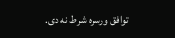توافق ورسره شرط نه دی.